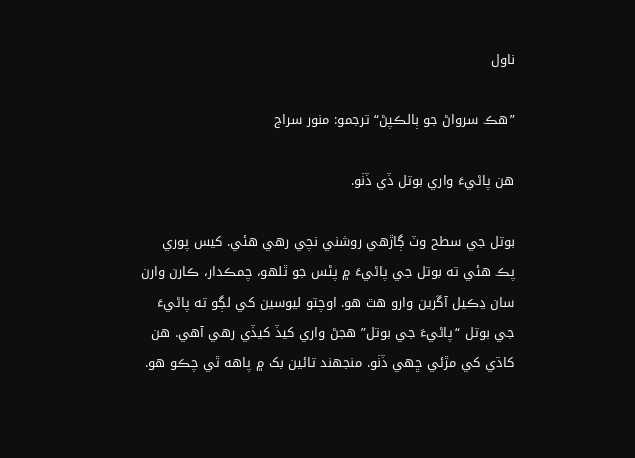ناول

”هڪ سرواڻ جو ٻالڪپڻ“ ترجمو: منور سراج

هن پاڻيءَ واري بوتل ڏي ڏٺو.

بوتل جي سطح وٽ ڳاڙهي روشني نچي رهي هئي. کيس پوري پڪ هئي ته بوتل جي پاڻيءَ ۾ پڻس جو ٿلهو، چمڪدار، ڪارن وارن سان ڍڪيل آڱرين وارو هٿ هو. اوچتو ليوسين کي لڳو ته پاڻيءَ جي بوتل “پاڻيءَ جي بوتل” هجڻ واري کيڏ کيڏي رهي آهي. هن کاڌي کي مڙئي ڇهي ڏٺو. منجهند تائين بک ۾ پاهه ٿي چڪو هو.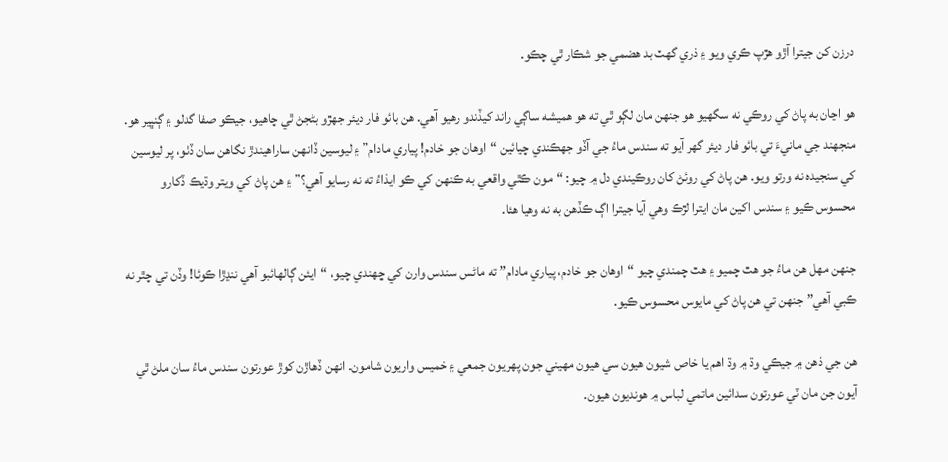درزن کن جيترا آڙو هڙپ ڪري ويو ۽ ذري گهٽ بد هضمي جو شڪار ٿي چڪو.

هو اڃان به پاڻ کي روڪي نه سگهيو هو جنهن مان لڳو ٿي ته هو هميشه ساڳي راند کيڏندو رهيو آهي. هن بائو فار ديئر جهڙو بڻجڻ ٿي چاهيو، جيڪو صفا گدلو ۽ ڳنڀير هو. منجهند جي مانيءَ تي بائو فار ديئر گهر آيو ته سندس ماءُ جي آڏو جهڪندي چيائين “اوهان جو خادم! پياري مادام” ۽ ليوسين ڏانهن ساراهيندڙ نگاهن سان ڏٺو، پر ليوسين کي سنجيده نه ورتو ويو. هن پاڻ کي روئڻ کان روڪيندي دل ۾ چيو: “مون ڪٿي واقعي به ڪنهن کي ڪو ايذاءُ ته نه رسايو آهي؟” ۽ هن پاڻ کي ويتر وڌيڪ ڏکارو محسوس ڪيو ۽ سندس اکين مان ايترا لڙڪ وهي آيا جيترا اڳ ڪڏهن به نه وهيا هئا.

جنهن مهل هن ماءُ جو هٿ چميو ۽ هٿ چمندي چيو “اوهان جو خادم، پياري مادام” ته ماڻس سندس وارن کي ڇهندي چيو، “ايئن ڳالهائبو آهي ننڍڙا ڪوئا! وڏن تي چٿر نه ڪبي آهي” جنهن تي هن پاڻ کي مايوس محسوس ڪيو.

هن جي ذهن ۾ جيڪي وڌ ۾ وڌ اهم يا خاص شيون هيون سي هيون مهيني جون پهريون جمعي ۽ خميس واريون شامون. انهن ڏهاڙن کوڙ عورتون سندس ماءُ سان ملڻ ٿي آيون جن مان ٽي عورتون سدائين ماتمي لباس ۾ هونديون هيون.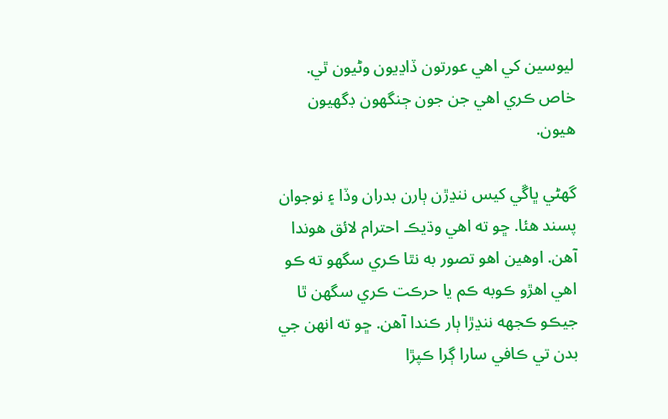ليوسين کي اهي عورتون ڏاڍيون وڻيون ٿي. خاص ڪري اهي جن جون ڄنگهون ڊگهيون هيون.

گهڻي ڀاڱي کيس ننڍڙن ٻارن بدران وڏا ۽ نوجوان پسند هئا. ڇو ته اهي وڌيڪ احترام لائق هوندا آهن. اوهين اهو تصور به نٿا ڪري سگهو ته ڪو اهي اهڙو ڪوبه ڪم يا حرڪت ڪري سگهن ٿا جيڪو ڪجهه ننڍڙا ٻار ڪندا آهن. ڇو ته انهن جي بدن تي ڪافي سارا ڳرا ڪپڙا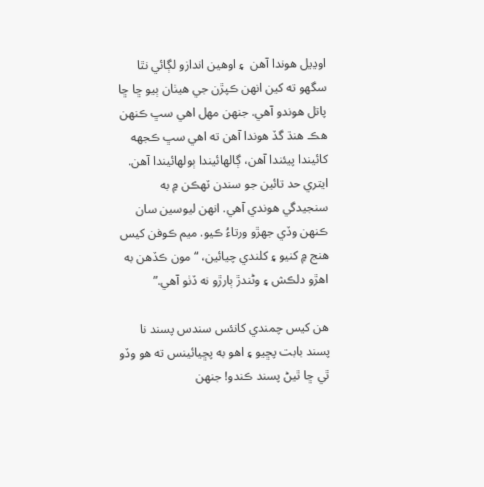اوڍيل هوندا آهن  ۽ اوهين اندازو لڳائي نٿا سگهو ته کين انهن ڪپڙن جي هيٺان ٻيو ڇا ڇا پاتل هوندو آهي. جنهن مهل اهي سڀ ڪنهن هڪ هنڌ گڏ هوندا آهن ته اهي سڀ ڪجهه کائيندا پيئندا آهن، ڳالهائيندا ٻولهائيندا آهن. ايتري حد تائين جو سندن ٽهڪن ۾ به سنجيدگي هوندي آهي. انهن ليوسين سان ڪنهن وڏي جهڙو ورتاءُ ڪيو. ميم ڪوفن کيس هنج ۾ کنيو ۽ کلندي چيائين، “مون ڪڏهن به اهڙو دلڪش ۽ وڻندڙ ٻارڙو نه ڏٺو آهي.”

هن کيس چمندي کانئس سندس پسند نا پسند بابت پڇيو ۽ اهو به پڇيائينس ته هو وڏو ٿي ڇا ٿيڻ پسند ڪندو! جنهن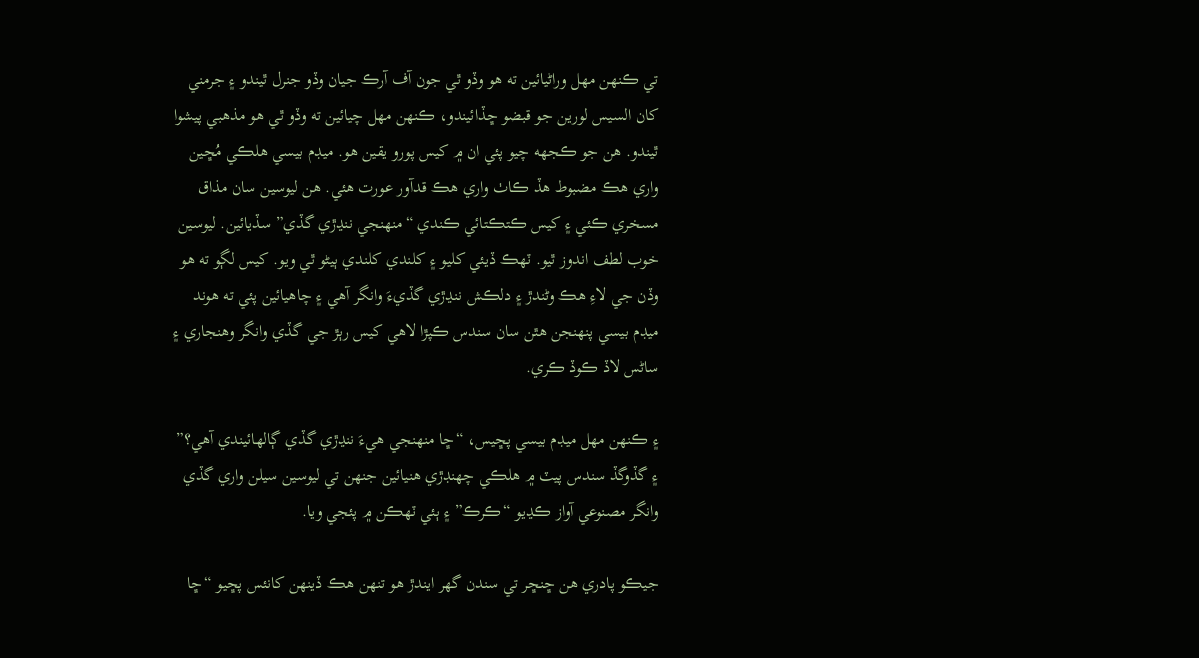تي ڪنهن مهل وراڻيائين ته هو وڏو ٿي جون آف آرڪ جيان وڏو جنرل ٿيندو ۽ جرمني کان السيس لورين جو قبضو ڇڏائيندو، ڪنهن مهل چيائين ته وڏو ٿي هو مذهبي پيشوا ٿيندو. هن جو ڪجهه چيو پئي ان ۾ کيس پورو يقين هو. ميڊم بيسي هلڪي مُڇين واري هڪ مضبوط هڏ ڪاٺ واري هڪ قدآور عورت هئي. هن ليوسين سان مذاق مسخري ڪئي ۽ کيس ڪتڪتائي ڪندي “منهنجي ننڍڙي گڏي” سڏيائين. ليوسين خوب لطف اندوز ٿيو. ٽهڪ ڏيئي کليو ۽ کلندي کلندي ٻيڻو ٿي ويو. کيس لڳو ته هو وڏن جي لاءِ هڪ وڻندڙ ۽ دلڪش ننڍڙي گڏيءَ وانگر آهي ۽ چاهيائين پئي ته هوند ميڊم بيسي پنهنجن هٿن سان سندس ڪپڙا لاهي کيس رٻڙ جي گڏي وانگر وهنجاري ۽ ساڻس لاڏ ڪوڏ ڪري.

۽ ڪنهن مهل ميڊم بيسي پڇيس، “ڇا منهنجي هيءَ ننڍڙي گڏي ڳالهائيندي آهي؟” ۽ گڏوگڏ سندس پيٽ ۾ هلڪي چهنڊڙي هنيائين جنهن تي ليوسين سيلن واري گڏي وانگر مصنوعي آواز ڪڍيو “ڪرڪ” ۽ ٻئي ٽهڪن ۾ پئجي ويا.

جيڪو پادري هن ڇنڇر تي سندن گهر ايندڙ هو تنهن هڪ ڏينهن کانئس پڇيو “ڇا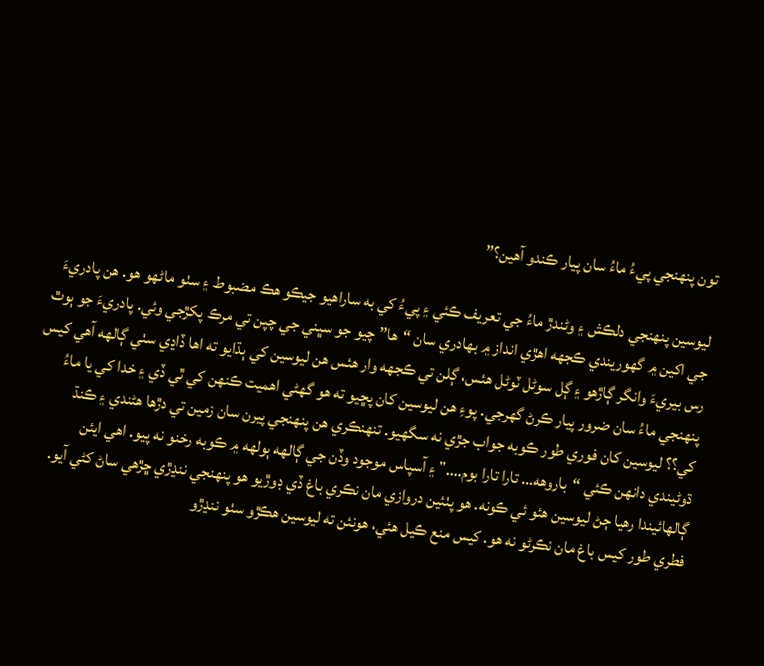تون پنهنجي پيءُ ماءُ سان پيار ڪندو آهين؟”

ليوسين پنهنجي دلڪش ۽ وڻندڙ ماءُ جي تعريف ڪئي ۽ پيءُ کي به ساراهيو جيڪو هڪ مضبوط ۽ سٺو ماڻهو هو. هن پادريءَ جي اکين ۾ گهوريندي ڪجهه اهڙي انداز ۾ بهادري سان “ها” چيو جو سڀني جي چپن تي مرڪ پکڙجي وئي. پادريءَ جو ٻوٿ رس بيريءَ وانگر ڳاڙهو ۽ ڳل سوڻل ٽوڻل هئس، ڳلن تي ڪجهه وار هئس هن ليوسين کي ٻڌايو ته اها ڏاڍي سٺي ڳالهه آهي کيس پنهنجي ماءُ سان ضرور پيار ڪرڻ گهرجي. پوءِ هن ليوسين کان پڇيو ته هو گهڻي اهميت ڪنهن کي ٿي ڏي ۽ خدا کي يا ماءُ کي؟؟ ليوسين کان فوري طور ڪوبه جواب جڙي نه سگهيو. تنهنڪري هن پنهنجي پيرن سان زمين تي دڙها هڻندي ۽ ڪنڌ ڌوڻيندي دانهن ڪئي “باروهه… تارا تارا بوم….” ۽ آسپاس موجود وڏن جي ڳالهه ٻولهه ۾ ڪوبه رخنو نه پيو. اهي ايئن ڳالهائيندا رهيا ڄڻ ليوسين هئو ئي ڪونه. هو پٺئين دروازي مان نڪري باغ ڏي ڊوڙيو هو پنهنجي ننڍڙي ڇڙهي ساڻ کڻي آيو. فطري طور کيس باغ مان نڪرڻو نه هو. کيس منع ڪيل هئي، هونئن ته ليوسين هڪڙو سٺو ننڍڙو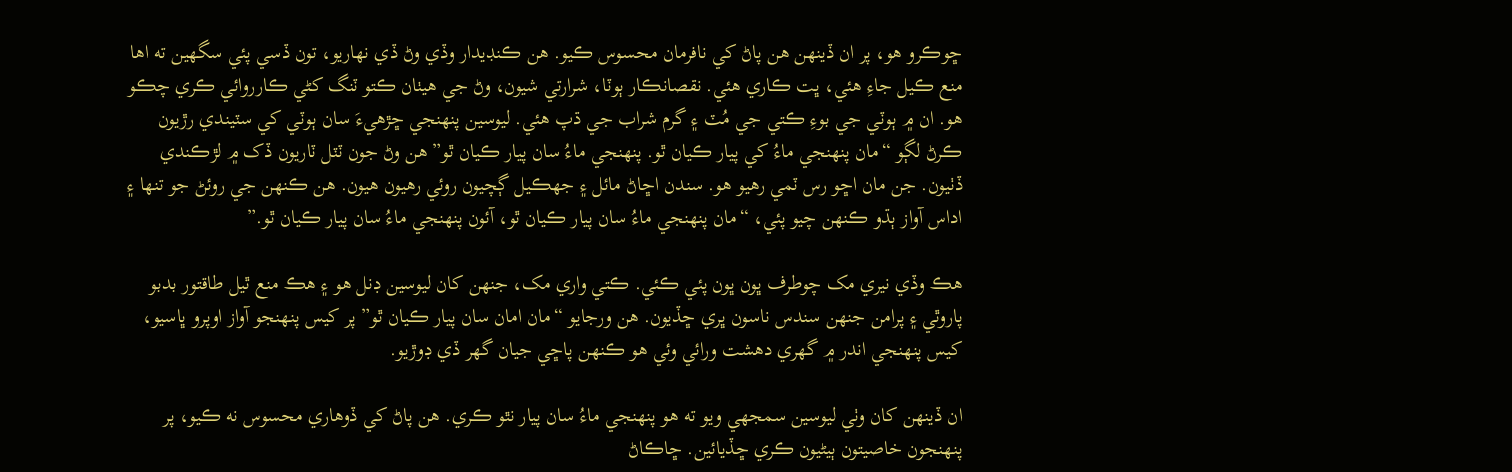ڇوڪرو هو، پر ان ڏينهن هن پاڻ کي نافرمان محسوس ڪيو. هن ڪنڊيدار وڏي وڻ ڏي نهاريو، تون ڏسي پئي سگهين ته اها منع ڪيل جاءِ هئي، ڀت ڪاري هئي. نقصانڪار ٻوٽا، شرارتي شيون، وڻ جي هيٺان ڪتو ٽنگ کڻي ڪارروائي ڪري چڪو هو. ان ۾ ٻوٽي جي بوءِ ڪتي جي مُٽ ۽ گرم شراب جي ڌپ هئي. ليوسين پنهنجي ڇڙهيءَ سان ٻوٽي کي سٽيندي رڙيون ڪرڻ لڳو “مان پنهنجي ماءُ کي پيار ڪيان ٿو. پنهنجي ماءُ سان پيار ڪيان ٿو” هن وڻ جون ٽٽل ٽاريون ڏک ۾ لڙڪندي ڏٺيون. جن مان اڇو رس ٽمي رهيو هو. سندن اڇاڻ مائل ۽ جهڪيل ڳچيون روئي رهيون هيون. هن ڪنهن جي روئڻ جو تنها ۽ اداس آواز ٻڌو ڪنهن چيو پئي، “مان پنهنجي ماءُ سان پيار ڪيان ٿو، آئون پنهنجي ماءُ سان پيار ڪيان ٿو.”

هڪ وڏي نيري مک چوطرف ڀون ڀون پئي ڪئي. ڪتي واري مک، جنهن کان ليوسين ڊنل هو ۽ هڪ منع ٿيل طاقتور بدبو پاروٿي ۽ پرامن جنهن سندس ناسون ڀري ڇڏيون. هن ورجايو “مان امان سان پيار ڪيان ٿو” پر کيس پنهنجو آواز اوپرو ڀاسيو، کيس پنهنجي اندر ۾ گهري دهشت ورائي وئي هو ڪنهن پاڇي جيان گهر ڏي ڊوڙيو.

ان ڏينهن کان وٺي ليوسين سمجهي ويو ته هو پنهنجي ماءُ سان پيار نٿو ڪري. هن پاڻ کي ڏوهاري محسوس نه ڪيو، پر پنهنجون خاصيتون ٻيڻيون ڪري ڇڏيائين. ڇاڪاڻ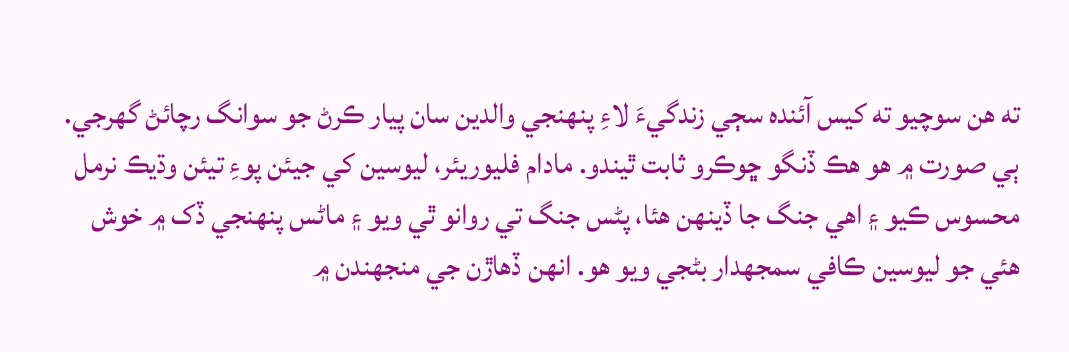ته هن سوچيو ته کيس آئنده سڄي زندگيءَ لاءِ پنهنجي والدين سان پيار ڪرڻ جو سوانگ رچائڻ گهرجي. ٻي صورت ۾ هو هڪ ڏنگو ڇوڪرو ثابت ٿيندو. مادام فليوريئر، ليوسين کي جيئن پوءِ تيئن وڌيڪ نرمل محسوس ڪيو ۽ اهي جنگ جا ڏينهن هئا، پڻس جنگ تي روانو ٿي ويو ۽ ماڻس پنهنجي ڏک ۾ خوش هئي جو ليوسين ڪافي سمجهدار بڻجي ويو هو. انهن ڏهاڙن جي منجهندن ۾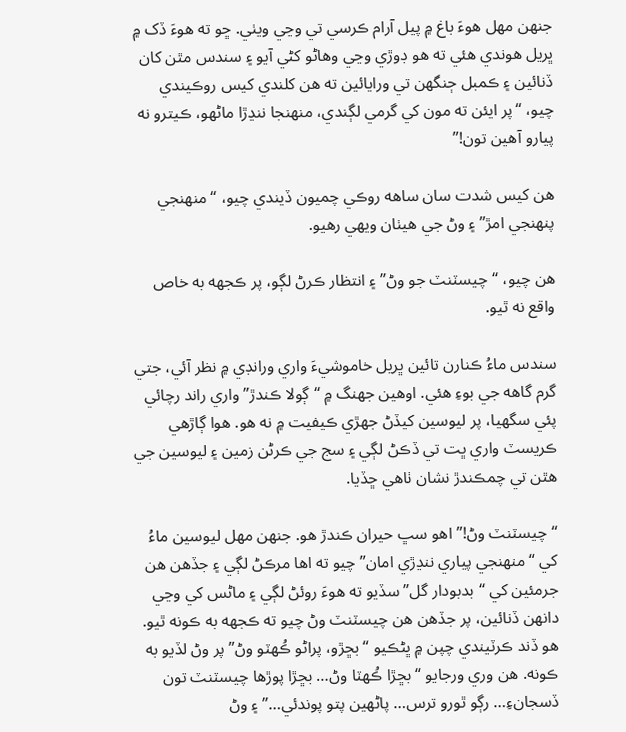جنهن مهل هوءَ باغ ۾ پيل آرام ڪرسي تي وڃي ويٺي. ڇو ته هوءَ ڏک ۾ ڀريل هوندي هئي ته هو ڊوڙي وڃي وهاڻو کڻي آيو ۽ سندس مٿن کان ڏنائين ۽ ڪمبل ڄنگهن تي ورايائين ته هن کلندي کيس روڪيندي چيو، “پر ايئن ته مون کي گرمي لڳندي، منهنجا ننڍڙا ماڻهو، ڪيترو نه پيارو آهين تون!”

هن کيس شدت سان ساهه روڪي چميون ڏيندي چيو، “منهنجي پنهنجي امڙ” ۽ وڻ جي هيٺان ويهي رهيو.

هن چيو، “چيسٽنٽ جو وڻ” ۽ انتظار ڪرڻ لڳو، پر ڪجهه به خاص واقع نه ٿيو.

سندس ماءُ ڪنارن تائين ڀريل خاموشيءَ واري ورانڊي ۾ نظر آئي، جتي گرم گاهه جي بوءِ هئي. اوهين جهنگ ۾ “ڳولا ڪندڙ” واري راند رچائي پئي سگهيا، پر ليوسين کيڏڻ جهڙي ڪيفيت ۾ نه هو. هوا ڳاڙهي ڪريسٽ واري ڀت تي ڏڪڻ لڳي ۽ سج جي ڪرڻن زمين ۽ ليوسين جي هٿن تي چمڪندڙ نشان ٺاهي ڇڏيا.

“چيسٽنٽ وڻ!” اهو سڀ حيران ڪندڙ هو. جنهن مهل ليوسين ماءُ کي “منهنجي پياري ننڍڙي امان” چيو ته اها مرڪڻ لڳي ۽ جڏهن هن جرمئين کي “بدبودار گل” سڏيو ته هوءَ روئڻ لڳي ۽ ماڻس کي وڃي دانهن ڏنائين، پر جڏهن هن چيسٽنٽ وڻ چيو ته ڪجهه به ڪونه ٿيو. هو ڏند ڪرٽيندي چپن ۾ ڀڻڪيو “بڇڙو، پراڻو ڪُهٽو وڻ” پر وڻ لڏيو به ڪونه. هن وري ورجايو “بڇڙا ڪُهٽا وڻ… بڇڙا پوڙها چيسٽنٽ تون ڏسجانءِ… رڳو ٿورو ترس… پاڻهين پتو پوندئي…” ۽ وڻ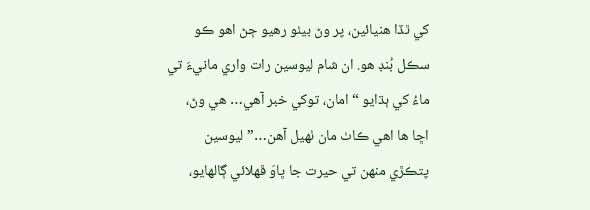کي ٿڏا هنيائين، پر وڻ بيٺو رهيو ڄڻ اهو ڪو سڪل بُنڊ هو. ان شام ليوسين رات واري مانيءَ تي ماءُ کي ٻڌايو “امان، توکي خبر آهي… هي وڻ، اڇا ها اهي ڪاٺ مان ٺهيل آهن…” ليوسين پتڪڙي منهن تي حيرت جا ڀاوَ ڦهلائي ڳالهايو،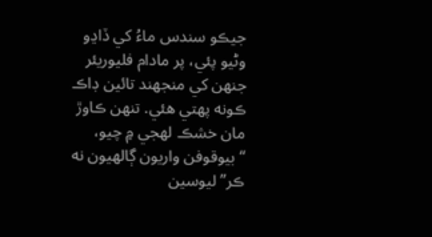جيڪو سندس ماءُ کي ڏاڍو وڻيو پئي، پر مادام فليوريئر جنهن کي منجهند تائين ڊاڪ ڪونه پهتي هئي. تنهن ڪاوڙ مان خشڪ لهجي ۾ چيو، “بيوقوفن واريون ڳالهيون نه ڪر” ليوسين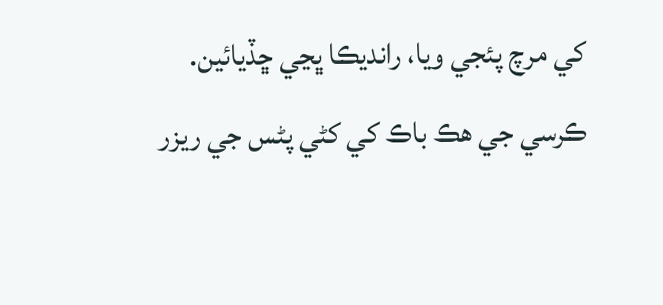کي مرچ پئجي ويا، رانديڪا ڀڃي ڇڏيائين. ڪرسي جي هڪ باڪ کي کڻي پڻس جي ريزر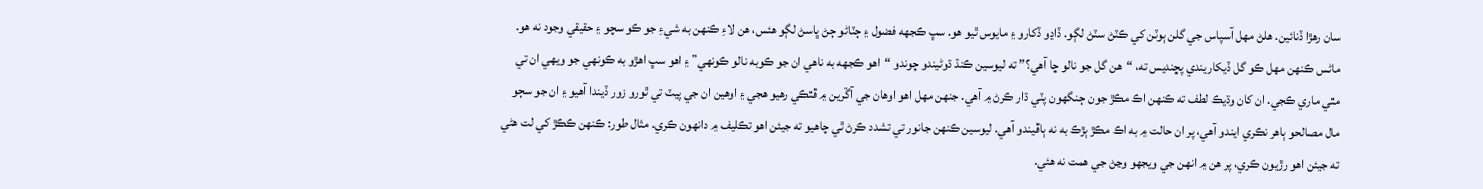سان رهڙا ڏنائين. هلڻ مهل آسپاس جي گلن ٻوٽن کي ڪٽڻ سٽڻ لڳو. ڏاڍو ڏکارو ۽ مايوس ٿيو هو. سڀ ڪجهه فضول ۽ ڄٽاڻو ڄڻ ڀاسڻ لڳو هئس، هن لاءِ ڪنهن به شيءِ جو ڪو سچو ۽ حقيقي وجود نه هو. ماڻس ڪنهن مهل ڪو گل ڏيکاريندي پڇنديس ته، “هن گل جو نالو ڇا آهي؟” ته ليوسين ڪنڌ ڌوڻيندو چوندو “اهو ڪجهه به ناهي ان جو ڪوبه نالو ڪونهي” ۽ اهو سڀ اهڙو به ڪونهي جو ويهي ان تي مٿي ماري ڪجي. ان کان وڌيڪ لطف ته ڪنهن اڪ مڪڙ جون ڄنگهون پٽي ڌار ڪرڻ ۾ آهي. جنهن مهل اهو اوهان جي آڱرين ۾ ڦٿڪي رهيو هجي ۽ اوهين ان جي پيٽ تي ٿورو زور ڏيندا آهيو ۽ ان جو سڄو مال مصالحو ٻاهر نڪري ايندو آهي، پر ان حالت ۾ به اڪ مڪڙ ٻڙڪ به نه ٻاڦيندو آهي. ليوسين ڪنهن جانور تي تشدد ڪرڻ ٿي چاهيو ته جيئن اهو تڪليف ۾ دانهون ڪري. مثال طور: ڪنهن ڪڪڙ کي لت هڻي ته جيئن اهو رڙيون ڪري، پر هن ۾ انهن جي ويجهو وڃڻ جي همت نه هئي.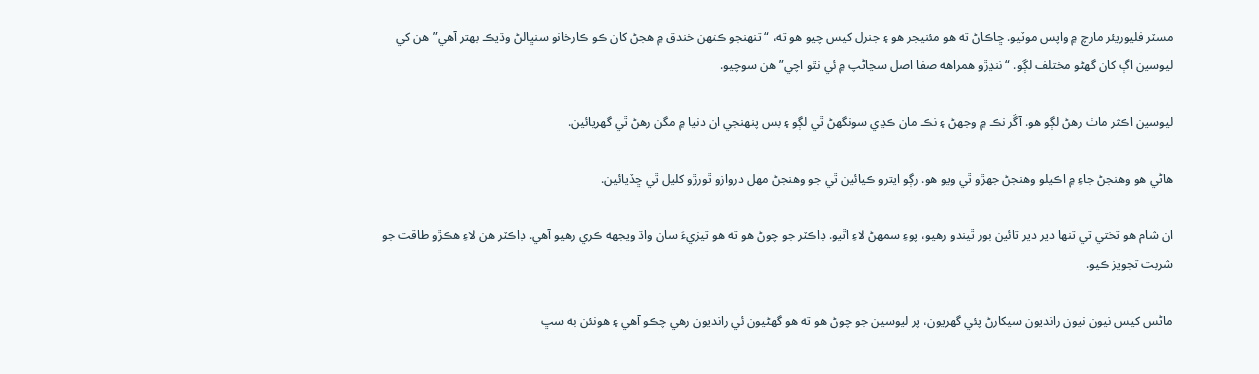مسٽر فليوريئر مارچ ۾ واپس موٽيو. ڇاڪاڻ ته هو مئنيجر هو ۽ جنرل کيس چيو هو ته، “تنهنجو ڪنهن خندق ۾ هجڻ کان ڪو ڪارخانو سنڀالڻ وڌيڪ بهتر آهي” هن کي ليوسين اڳ کان گهڻو مختلف لڳو. “ننڍڙو همراهه صفا اصل سڃاڻپ ۾ ئي نٿو اچي” هن سوچيو.

ليوسين اڪثر ماٺ رهڻ لڳو هو. آڱر نڪ ۾ وجهڻ ۽ نڪ مان ڪڍي سونگهڻ ٿي لڳو ۽ بس پنهنجي ان دنيا ۾ مگن رهڻ ٿي گهريائين.

هاڻي هو وهنجڻ جاءِ ۾ اڪيلو وهنجڻ جهڙو ٿي ويو هو. رڳو ايترو ڪيائين ٿي جو وهنجڻ مهل دروازو ٿورڙو کليل ٿي ڇڏيائين.

ان شام هو تختي تي تنها دير دير تائين بور ٿيندو رهيو، پوءِ سمهڻ لاءِ اٿيو. ڊاڪٽر جو چوڻ هو ته هو تيزيءَ سان واڌ ويجهه ڪري رهيو آهي. ڊاڪٽر هن لاءِ هڪڙو طاقت جو شربت تجويز ڪيو.

ماڻس کيس نيون نيون رانديون سيکارڻ پئي گهريون، پر ليوسين جو چوڻ هو ته هو گهڻيون ئي رانديون رهي چڪو آهي ۽ هونئن به سڀ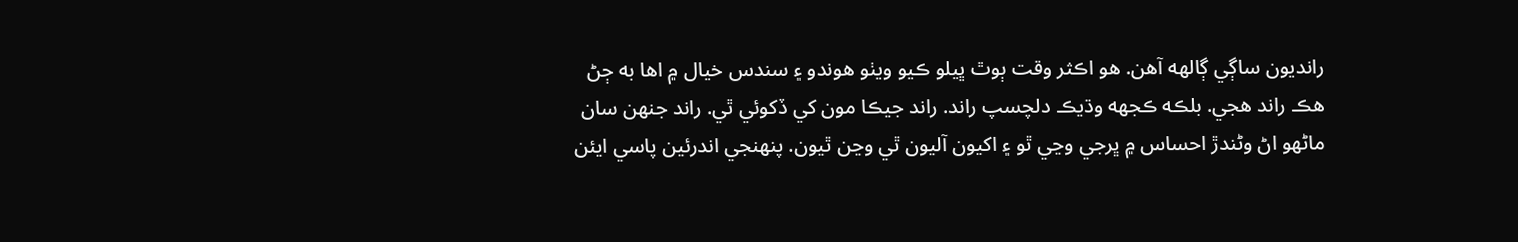رانديون ساڳي ڳالهه آهن. هو اڪثر وقت ٻوٿ ڀيلو ڪيو ويٺو هوندو ۽ سندس خيال ۾ اها به ڄڻ هڪ راند هجي. بلڪه ڪجهه وڌيڪ دلچسپ راند. راند جيڪا مون کي ڏکوئي ٿي. راند جنهن سان ماڻهو اڻ وڻندڙ احساس ۾ ڀرجي وڃي ٿو ۽ اکيون آليون ٿي وڃن ٿيون. پنهنجي اندرئين پاسي ايئن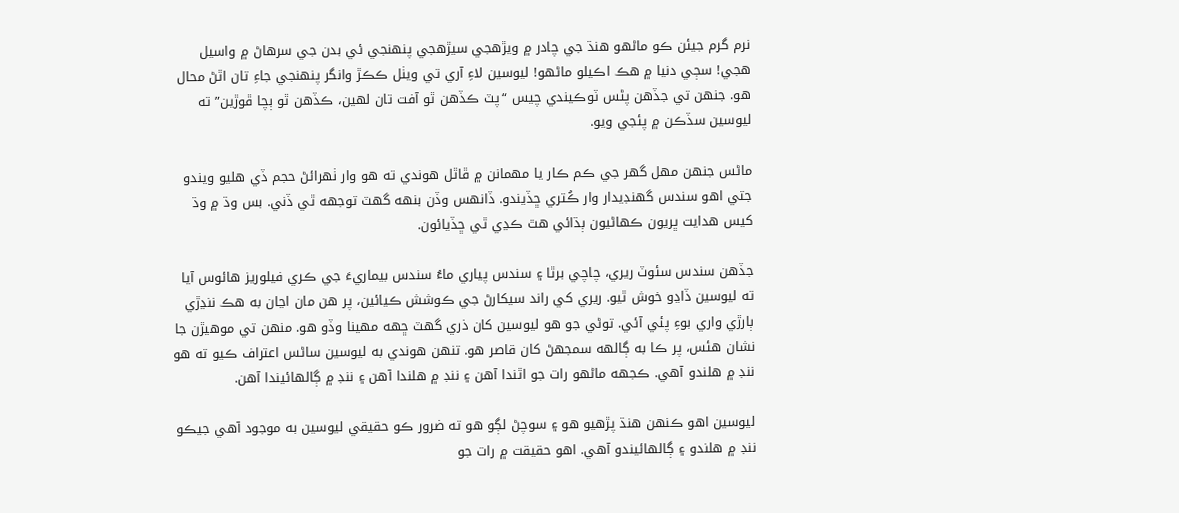نرم گرم جيئن ڪو ماڻهو هنڌ جي چادر ۾ ويڙهجي سيڙهجي پنهنجي ئي بدن جي سرهاڻ ۾ واسيل هجي! سڄي دنيا ۾ هڪ اڪيلو ماڻهو! ليوسين لاءِ آري تي ويٺل ڪڪڙ وانگر پنهنجي جاءِ تان اٿڻ محال هو. جنهن تي جڏهن پڻس ٽوڪيندي چيس “پٽ ڪڏهن ٿو آفت تان لهين، ڪڏهن ٿو ٻچا ڦوڙين” ته ليوسين سڏڪن ۾ پئجي ويو.

ماڻس جنهن مهل گهر جي ڪم ڪار يا مهمانن ۾ ڦاٿل هوندي ته هو وار ٺهرائڻ حجم ڏي هليو ويندو جتي اهو سندس گهنڊيدار وار ڪُتري ڇڏيندو. ڏانهس وڏن بنهه گهٽ توجهه ٿي ڏني. بس وڌ ۾ وڌ کيس هدايت ڀريون ڪهاڻيون ٻڌائي هٿ ڪڍي ٿي ڇڏيائون.

جڏهن سندس سئوٽ ريري، چاچي برٿا ۽ سندس پياري ماءُ سندس بيماريءَ جي ڪري فيلوريز هائوس آيا ته ليوسين ڏاڍو خوش ٿيو. ريري کي راند سيکارڻ جي ڪوشش ڪيائين، پر هن مان اڃان به هڪ ننڍڙي ٻارڙي واري بوءِ پئي آئي. توڻي جو هو ليوسين کان ذري گهٽ ڇهه مهينا وڏو هو. منهن تي موهيڙن جا نشان هئس، پر ڪا به ڳالهه سمجهڻ کان قاصر هو. تنهن هوندي به ليوسين ساڻس اعتراف ڪيو ته هو ننڊ ۾ هلندو آهي. ڪجهه ماڻهو رات جو اٿندا آهن ۽ ننڊ ۾ هلندا آهن ۽ ننڊ ۾ ڳالهائيندا آهن.

ليوسين اهو ڪنهن هنڌ پڙهيو هو ۽ سوچڻ لڳو هو ته ضرور ڪو حقيقي ليوسين به موجود آهي جيڪو ننڊ ۾ هلندو ۽ ڳالهائيندو آهي. اهو حقيقت ۾ رات جو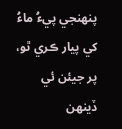پنهنجي پيءُ ماءُ کي پيار ڪري ٿو، پر جيئن ئي ڏينهن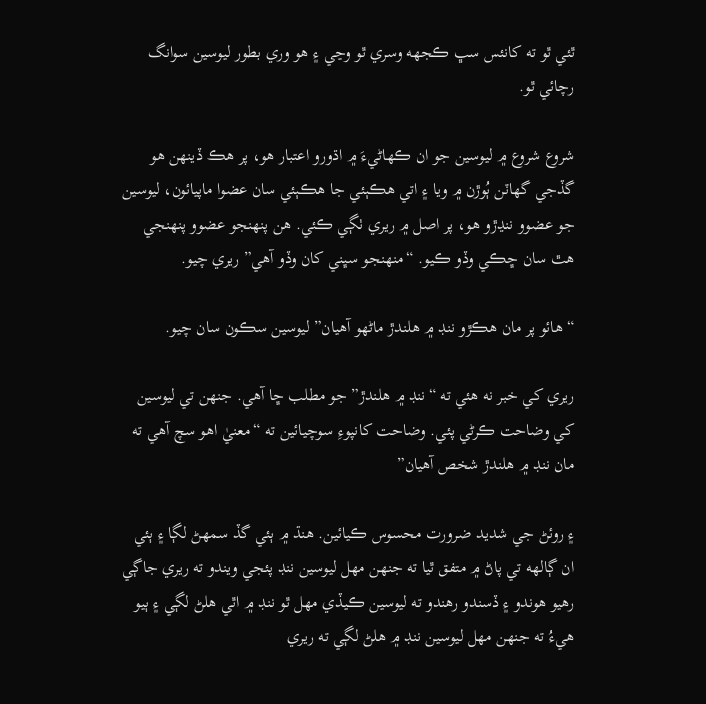ٿئي ٿو ته کانئس سڀ ڪجهه وسري ٿو وڃي ۽ هو وري بطور ليوسين سوانگ رچائي ٿو.

شروع شروع ۾ ليوسين جو ان ڪهاڻيءَ ۾ اڌورو اعتبار هو، پر هڪ ڏينهن هو گڏجي گهاٽن ٻُوڙن ۾ ويا ۽ اتي هڪٻئي جا هڪٻئي سان عضوا ماپيائون، ليوسين جو عضوو ننڍڙو هو، پر اصل ۾ ريري ٺڳي ڪئي. هن پنهنجو عضوو پنهنجي هٿ سان ڇڪي وڏو ڪيو. “منهنجو سڀني کان وڏو آهي” ريري چيو.

“هائو پر مان هڪڙو ننڊ ۾ هلندڙ ماڻهو آهيان” ليوسين سڪون سان چيو.

ريري کي خبر نه هئي ته “ننڊ ۾ هلندڙ” جو مطلب ڇا آهي. جنهن تي ليوسين کي وضاحت ڪرڻي پئي. وضاحت کانپوءِ سوچيائين ته “معنيٰ اهو سچ آهي ته مان ننڊ ۾ هلندڙ شخص آهيان”

۽ روئڻ جي شديد ضرورت محسوس ڪيائين. هنڌ ۾ ٻئي گڏ سمهڻ لڳا ۽ ٻئي ان ڳالهه تي پاڻ ۾ متفق ٿيا ته جنهن مهل ليوسين ننڊ پئجي ويندو ته ريري جاڳي رهيو هوندو ۽ ڏسندو رهندو ته ليوسين ڪيڏي مهل ٿو ننڊ ۾ اٿي هلڻ لڳي ۽ ٻيو هيءُ ته جنهن مهل ليوسين ننڊ ۾ هلڻ لڳي ته ريري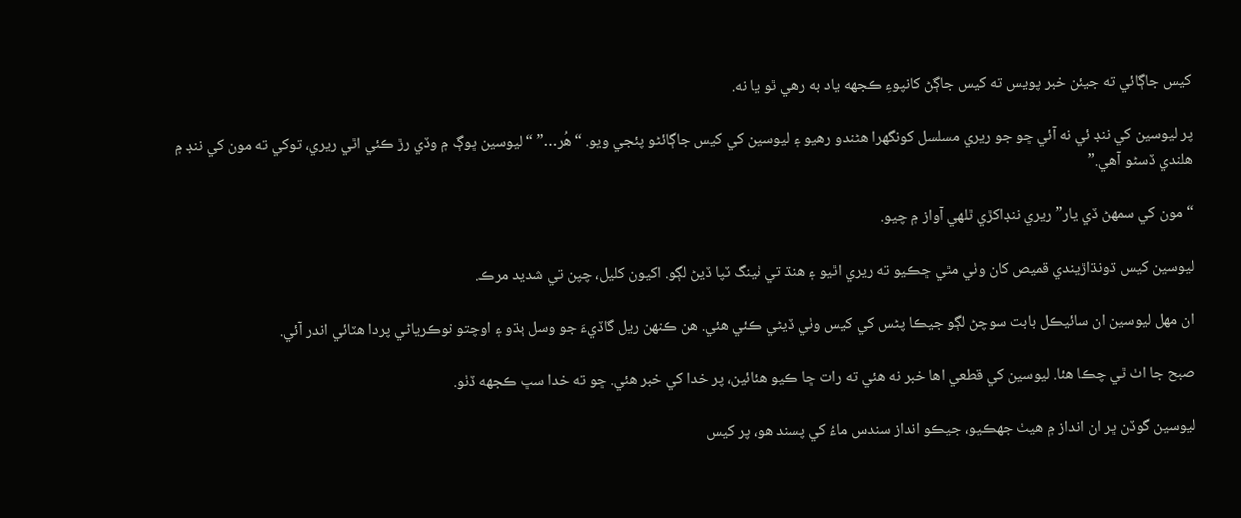کيس جاڳائي ته جيئن خبر پويس ته کيس جاڳڻ کانپوءِ ڪجهه ياد به رهي ٿو يا نه.

پر ليوسين کي ننڊ ئي نه آئي ڇو جو ريري مسلسل کونگهرا هڻندو رهيو ۽ ليوسين کي کيس جاڳائڻو پئجي ويو. “هُر…” “ليوسين ڀوڳ ۾ وڏي رڙ ڪئي اٿي ريري، توکي ته مون کي ننڊ ۾ هلندي ڏسڻو آهي.”

“مون کي سمهڻ ڏي يار” ريري ننڊاکڙي ٿلهي آواز ۾ چيو.

ليوسين کيس ڌونڌاڙيندي قميص کان وٺي مٿي ڇڪيو ته ريري اٿيو ۽ هنڌ تي ٺينگ ٽپا ڏيڻ لڳو. اکيون کليل، چپن تي شديد مرڪ.

ان مهل ليوسين ان سائيڪل بابت سوچڻ لڳو جيڪا پڻس کي کيس وٺي ڏيڻي ڪئي هئي. هن ڪنهن ريل گاڏيءَ جو وسل ٻڌو ۽ اوچتو نوڪرياڻي پردا هٽائي اندر آئي.

صبح جا اٺ ٿي چڪا هئا. ليوسين کي قطعي اها خبر نه هئي ته رات ڇا ڪيو هئائين، پر خدا کي خبر هئي. ڇو ته خدا سڀ ڪجهه ڏٺو.

ليوسين گوڏن ڀر ان انداز ۾ هيٺ جهڪيو، جيڪو انداز سندس ماءُ کي پسند هو، پر کيس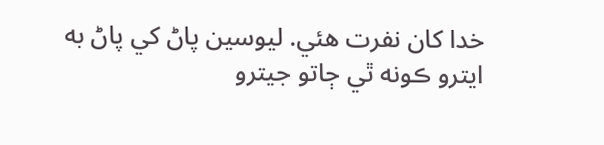خدا کان نفرت هئي. ليوسين پاڻ کي پاڻ به ايترو ڪونه ٿي ڄاتو جيترو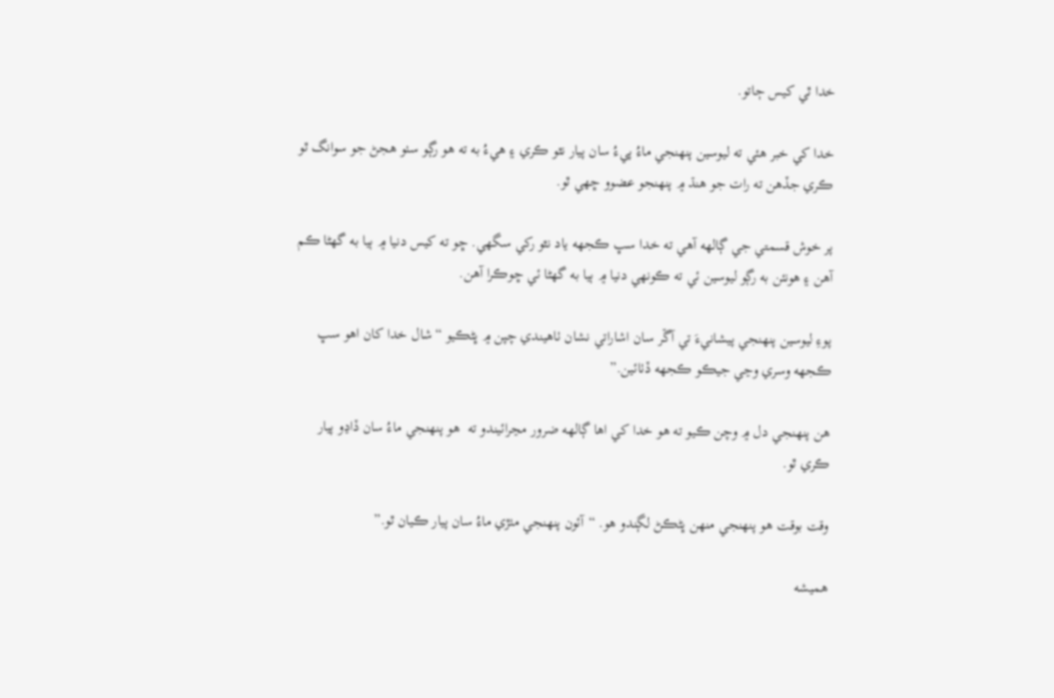خدا ٿي کيس ڄاتو.

خدا کي خبر هئي ته ليوسين پنهنجي ماءُ پيءُ سان پيار نٿو ڪري ۽ هيءُ به ته هو رڳو سٺو هجڻ جو سوانگ ٿو ڪري جڏهن ته رات جو هنڌ ۾ پنهنجو عضوو ڇهي ٿو.

پر خوش قسمتي جي ڳالهه آهي ته خدا سڀ ڪجهه ياد نٿو رکي سگهي. ڇو ته کيس دنيا ۾ ٻيا به گهڻا ڪم آهن ۽ هونئن به رڳو ليوسين ئي ته ڪونهي دنيا ۾ ٻيا به گهڻا ئي ڇوڪرا آهن.

پوءِ ليوسين پنهنجي پيشانيءَ تي آڱر سان اشاراتي نشان ٺاهيندي چپن ۾ ڀڻڪيو “شال خدا کان اهو سڀ ڪجهه وسري وڃي جيڪو ڪجهه ڏٺائين.”

هن پنهنجي دل ۾ وچن ڪيو ته هو خدا کي اها ڳالهه ضرور مڃرائيندو ته  هو پنهنجي ماءُ سان ڏاڍو پيار ڪري ٿو.

وقت بوقت هو پنهنجي منهن ڀڻڪڻ لڳندو هو. “آئون پنهنجي مٺڙي ماءُ سان پيار ڪيان ٿو.”

هميشه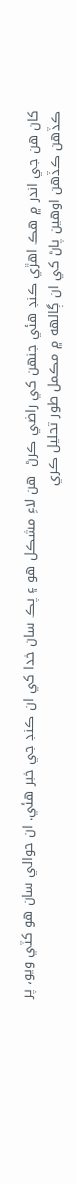کان هن جي اندر ۾ هڪ اهڙي ڪنڊ هئي جنهن کي راضي ڪرڻ  هن لاءِ مشڪل هو ۽ پڪ سان خدا کي ان ڪنڊ جي خبر هئي. ان حوالي سان هو کٽي ويو، پر ڪڏهن ڪڏهن اوهين پاڻ کي ان ڳالهه ۾ مڪمل طور تحليل ڪري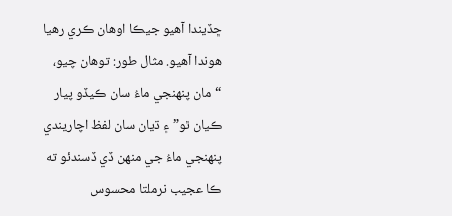ڇڏيندا آهيو جيڪا اوهان ڪري رهيا هوندا آهيو. مثال طور: توهان چيو، “مان پنهنجي ماءُ سان ڪيڏو پيار ڪيان ٿو” ۽ ڌيان سان لفظ اچاريندي پنهنجي ماءُ جي منهن ڏي ڏسندئو ته ڪا عجيب نرملتا محسوس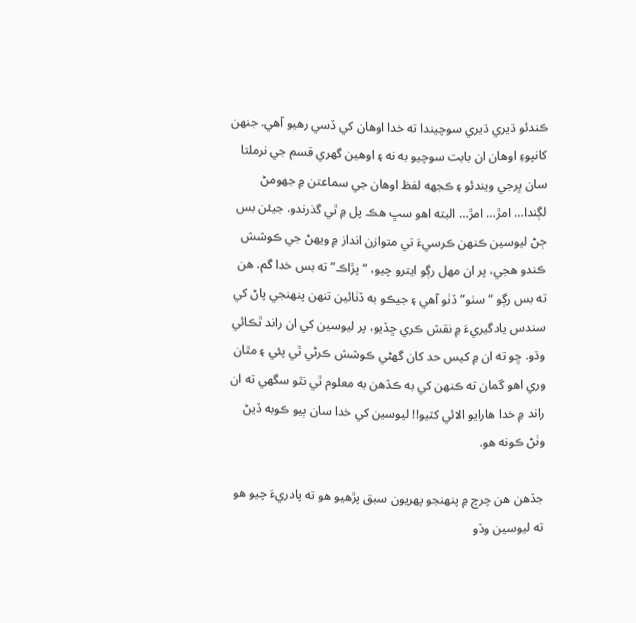ڪندئو ڌيري ڌيري سوچيندا ته خدا اوهان کي ڏسي رهيو آهي. جنهن کانپوءِ اوهان ان بابت سوچيو به نه ۽ اوهين گهري قسم جي نرملتا سان ڀرجي ويندئو ۽ ڪجهه لفظ اوهان جي سماعتن ۾ جهومڻ لڳندا… امڙ… امڙ… البته اهو سڀ هڪ پل ۾ ٿي گذرندو. جيئن بس ڄڻ ليوسين ڪنهن ڪرسيءَ تي متوازن انداز ۾ ويهڻ جي ڪوشش ڪندو هجي، پر ان مهل رڳو ايترو چيو، “پڙاڪ” ته بس خدا گم. هن ته بس رڳو “سٺو” ڏٺو آهي ۽ جيڪو به ڏٺائين تنهن پنهنجي پاڻ کي سندس يادگيريءَ ۾ نقش ڪري ڇڏيو، پر ليوسين کي ان راند ٿڪائي وڌو. ڇو ته ان ۾ کيس حد کان گهڻي ڪوشش ڪرڻي ٿي پئي ۽ مٿان وري اهو گمان ته ڪنهن کي به ڪڏهن به معلوم ٿي نٿو سگهي ته ان راند ۾ خدا هارايو الائي کٽيو!! ليوسين کي خدا سان ٻيو ڪوبه ڏيڻ وٺڻ ڪونه هو.

جڏهن هن چرچ ۾ پنهنجو پهريون سبق پڙهيو هو ته پادريءَ چيو هو ته ليوسين وڏو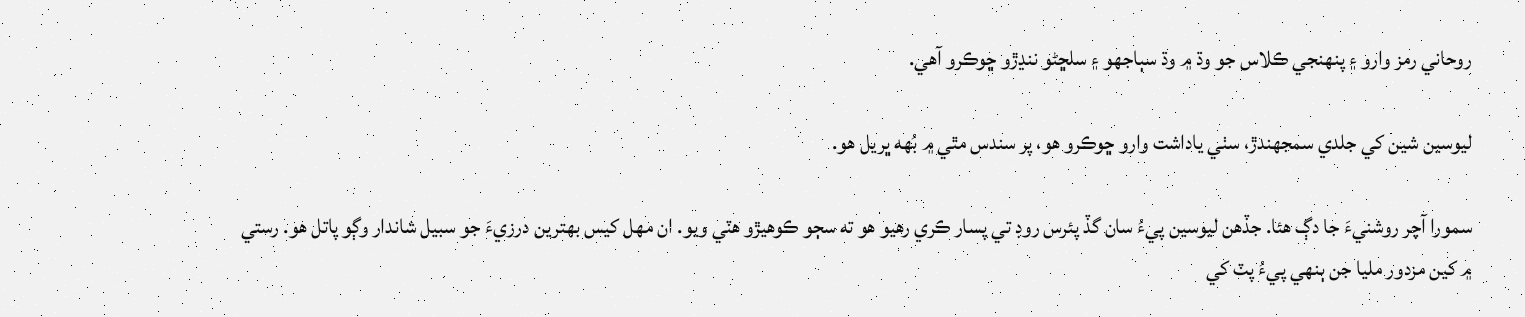روحاني رمز وارو ۽ پنهنجي ڪلاس جو وڌ ۾ وڌ سٻاجهو ۽ سلڇڻو ننڍڙو ڇوڪرو آهي.

ليوسين شين کي جلدي سمجهندڙ، سٺي ياداشت وارو ڇوڪرو هو، پر سندس مٿي ۾ بُهه ڀريل هو.

سمورا آچر روشنيءَ جا دڳ هئا. جڏهن ليوسين پيءُ سان گڏ پئرس روڊ تي پسار ڪري رهيو هو ته سڄو ڪوهيڙو هٽي ويو. ان مهل کيس بهترين درزيءَ جو سبيل شاندار وڳو پاتل هو. رستي ۾ کين مزدور مليا جن ٻنهي پيءُ پٽ کي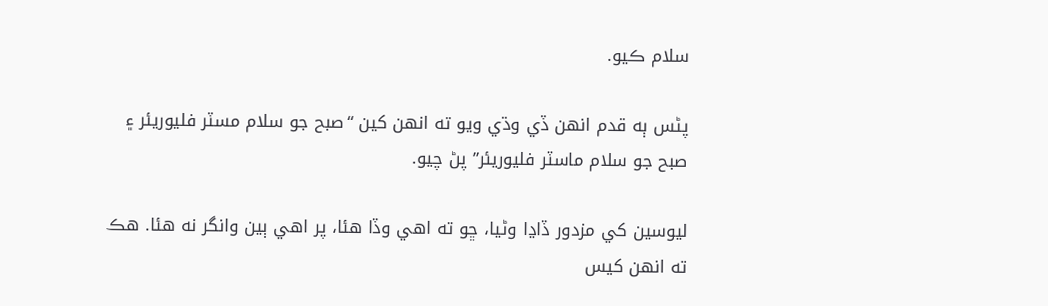سلام ڪيو.

پڻس ٻه قدم انهن ڏي وڌي ويو ته انهن کين “صبح جو سلام مسٽر فليوريئر ۽ صبح جو سلام ماسٽر فليوريئر” پڻ چيو.

ليوسين کي مزدور ڏاڍا وڻيا، ڇو ته اهي وڏا هئا، پر اهي ٻين وانگر نه هئا. هڪ ته انهن کيس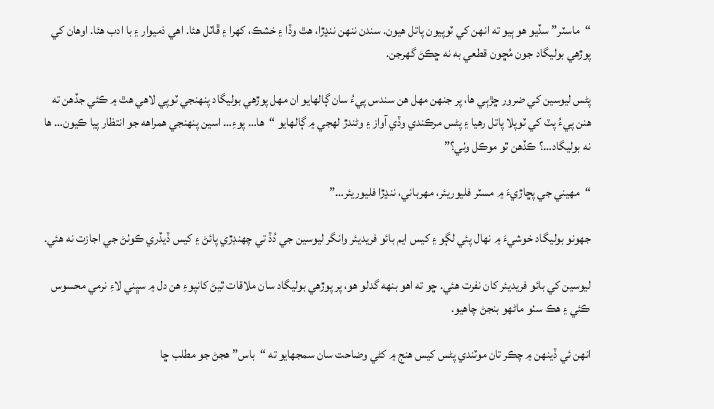“ماسٽر” سڏيو هو ٻيو ته انهن کي ٽوپيون پاتل هيون. سندن ننهن ننڍڙا، هٿ وڏا ۽ خشڪ، کهرا ۽ ڦاٽل هئا. اهي ذميوار ۽ با ادب هئا. اوهان کي پوڙهي بوليگاد جون مُڇون قطعي به نه ڇڪڻ گهرجن.

پڻس ليوسين کي ضرور ڇڙٻي ها، پر جنهن مهل هن سندس پيءُ سان ڳالهايو ان مهل پوڙهي بوليگاد پنهنجي ٽوپي لاهي هٿ ۾ ڪئي جڏهن ته هنن پيءُ پٽ کي ٽوپلا پاتل رهيا ۽ پڻس مرڪندي وڏي آواز ۽ وڻندڙ لهجي ۾ ڳالهايو “ها… پوءِ… اسين پنهنجي همراهه جو انتظار پيا ڪيون… ها نه بوليگاد…؟ ڪڏهن ٿو موڪل وٺي؟”

“مهيني جي پڇاڙيءَ ۾ مسٽر فليوريئر، مهرباني، ننڍڙا فليوريئر…”

جهونو بوليگاد خوشيءَ ۾ نهال پئي لڳو ۽ کيس ايم بائو فريديئر وانگر ليوسين جي دُڏ تي چهنڊڙي پائڻ ۽ کيس ڏيڏري ڪوٺڻ جي اجازت نه هئي.

ليوسين کي بائو فريديئر کان نفرت هئي. ڇو ته اهو بنهه گدلو هو، پر پوڙهي بوليگاد سان ملاقات ٿيڻ کانپوءِ هن دل ۾ سڀني لاءِ نرمي محسوس ڪئي ۽ هڪ سٺو ماڻهو بنجڻ چاهيو.

انهن ئي ڏينهن ۾ چڪر تان موٽندي پڻس کيس هنج ۾ کڻي وضاحت سان سمجهايو ته “باس” هجڻ جو مطلب ڇا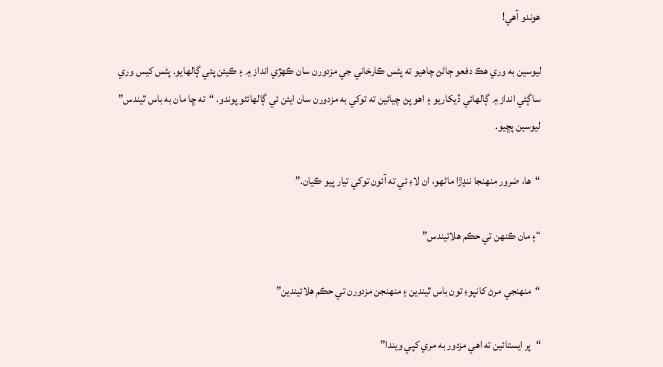هوندو آهي!

ليوسين به وري هڪ دفعو ڄاڻڻ چاهيو ته پڻس ڪارخاني جي مزدورن سان ڪهڙي انداز ۾ ۽ ڪيئن پئي ڳالهايو. پڻس کيس وري ساڳئي انداز ۾ ڳالهائي ڏيکاريو ۽ اهو پڻ چيائين ته توکي به مزدورن سان ايئن ئي ڳالهائڻو پوندو. “ته ڇا مان به باس ٿيندس” ليوسين پڇيو.

“ها، ضرور منهنجا ننڍڙا ماڻهو، ان لاءِ ئي ته آئون توکي تيار پيو ڪيان.”

“۽ مان ڪنهن تي حڪم هلائيندس”

“منهنجي مرڻ کانپوءِ تون باس ٿيندين ۽ منهنجن مزدورن تي حڪم هلائيندين”

“پر ايستائين ته اهي مزدور به مري کپي ويندا”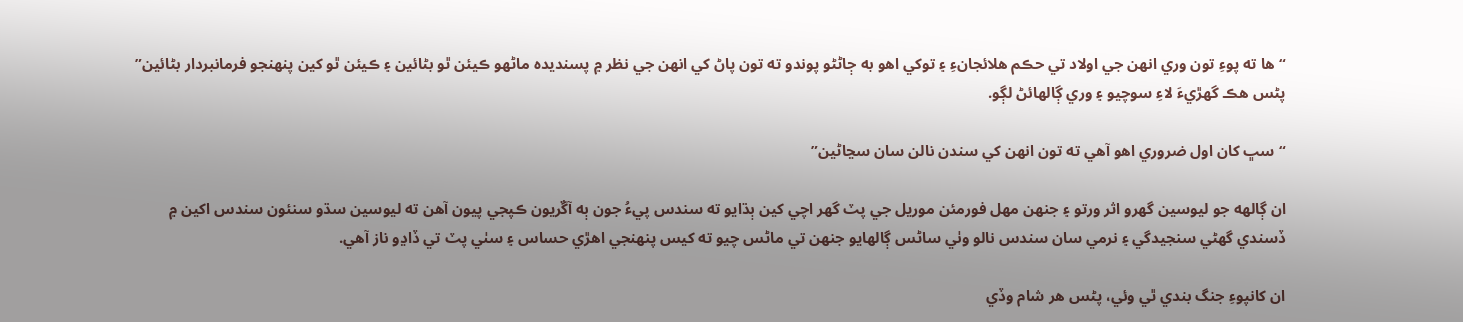“ها ته پوءِ تون وري انهن جي اولاد تي حڪم هلائجانءِ ۽ توکي اهو به ڄاڻڻو پوندو ته تون پاڻ کي انهن جي نظر ۾ پسنديده ماڻهو ڪيئن ٿو بڻائين ۽ ڪيئن ٿو کين پنهنجو فرمانبردار بڻائين” پڻس هڪ گهڙيءَ لاءِ سوچيو ۽ وري ڳالهائڻ لڳو.

“سڀ کان اول ضروري اهو آهي ته تون انهن کي سندن نالن سان سڃاڻين”

ان ڳالهه جو ليوسين گهرو اثر ورتو ۽ جنهن مهل فورمئن موريل جي پٽ گهر اچي کين ٻڌايو ته سندس پيءُ جون ٻه آڱريون ڪپجي پيون آهن ته ليوسين سڌو سنئون سندس اکين ۾ ڏسندي گهڻي سنجيدگي ۽ نرمي سان سندس نالو وٺي ساڻس ڳالهايو جنهن تي ماڻس چيو ته کيس پنهنجي اهڙي حساس ۽ سٺي پٽ تي ڏاڍو ناز آهي.

ان کانپوءِ جنگ بندي ٿي وئي، پڻس هر شام وڏي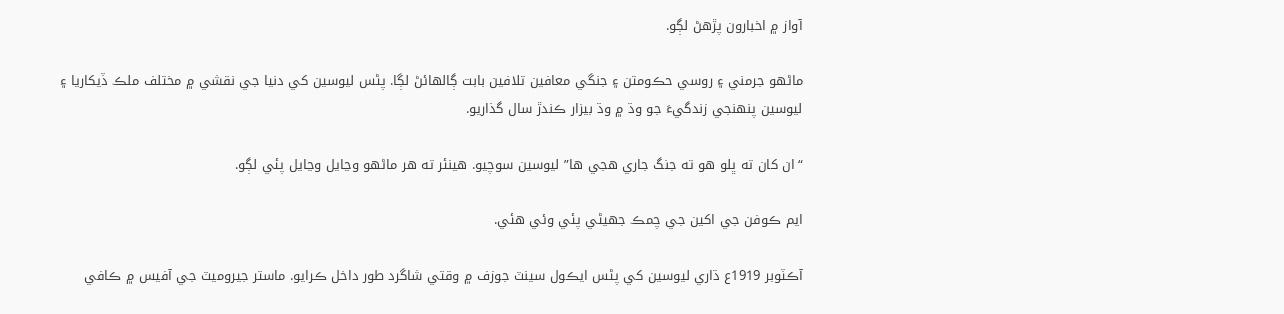آواز ۾ اخبارون پڙهڻ لڳو.

ماڻهو جرمني ۽ روسي حڪومتن ۽ جنگي معافين تلافين بابت ڳالهائڻ لڳا. پڻس ليوسين کي دنيا جي نقشي ۾ مختلف ملڪ ڏيکاريا ۽ ليوسين پنهنجي زندگيءَ جو وڌ ۾ وڌ بيزار ڪندڙ سال گذاريو.

“ان کان ته ڀلو هو ته جنگ جاري هجي ها” ليوسين سوچيو. هينئر ته هر ماڻهو وڃايل وڃايل پئي لڳو.

ايم ڪوفن جي اکين جي چمڪ جهيڻي پئي وئي هئي.

آڪٽوبر 1919ع ڌاري ليوسين کي پڻس ايڪول سينٽ جوزف ۾ وقتي شاگرد طور داخل ڪرايو. ماستر جيروميٽ جي آفيس ۾ ڪافي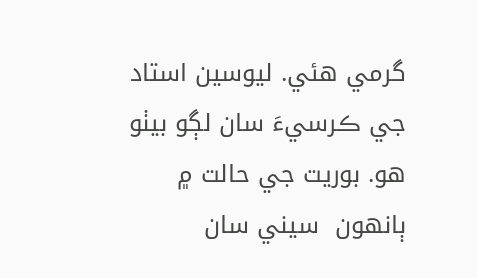گرمي هئي. ليوسين استاد جي ڪرسيءَ سان لڳو بيٺو هو. بوريت جي حالت ۾ ٻانهون  سيني سان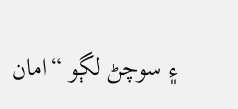۽ سوچڻ لڳو “امان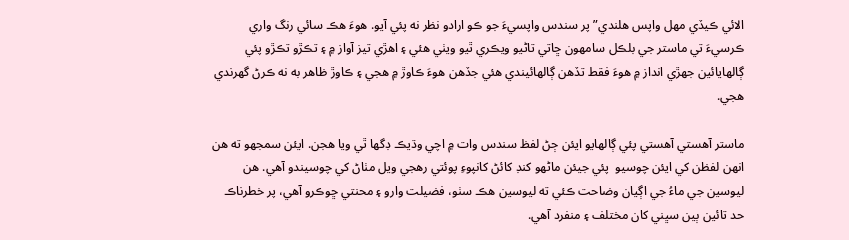الائي ڪيڏي مهل واپس هلندي” پر سندس واپسيءَ جو ڪو ارادو نظر نه پئي آيو. هوءَ هڪ سائي رنگ واري ڪرسيءَ تي ماستر جي بلڪل سامهون ڇاتي تاڻيو ويڪري ٿيو ويٺي هئي ۽ اهڙي تيز آواز ۾ ۽ تڪڙو تڪڙو پئي ڳالهايائين جهڙي انداز ۾ هوءَ فقط تڏهن ڳالهائيندي هئي جڏهن هوءَ ڪاوڙ ۾ هجي ۽ ڪاوڙ ظاهر به نه ڪرڻ گهرندي هجي.

ماستر آهستي آهستي پئي ڳالهايو ايئن ڄڻ لفظ سندس وات ۾ اچي وڌيڪ ڊگها ٿي ويا هجن. ايئن سمجهو ته هن انهن لفظن کي ايئن چوسيو  پئي جيئن ماڻهو کنڊ کائڻ کانپوءِ پوئتي رهجي ويل مٺاڻ کي چوسيندو آهي. هن ليوسين جي ماءُ جي اڳيان وضاحت ڪئي ته ليوسين هڪ سٺو، فضيلت وارو ۽ محنتي ڇوڪرو آهي، پر خطرناڪ حد تائين ٻين سڀني کان مختلف ۽ منفرد آهي.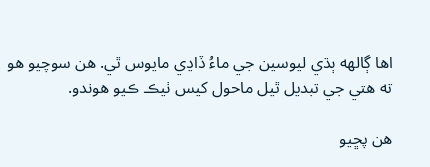اها ڳالهه ٻڌي ليوسين جي ماءُ ڏاڍي مايوس ٿي. هن سوچيو هو ته هتي جي تبديل ٿيل ماحول کيس ٺيڪ ڪيو هوندو.

هن پڇيو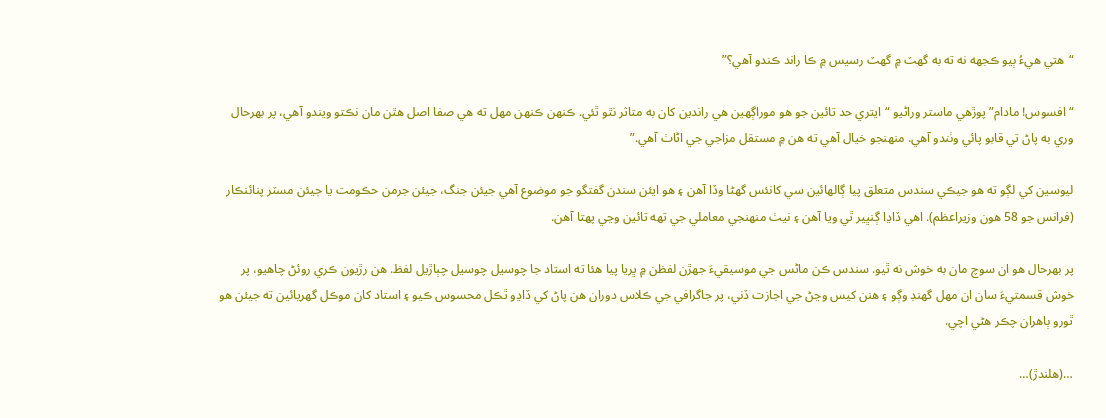“هتي هيءُ ٻيو ڪجهه نه ته به گهٽ ۾ گهٽ رسيس ۾ ڪا راند ڪندو آهي؟”

“افسوس! مادام” پوڙهي ماستر وراڻيو “ايتري حد تائين جو هو موراڳهين هي راندين کان به متاثر نٿو ٿئي. ڪنهن ڪنهن مهل ته هي صفا اصل هٿن مان نڪتو ويندو آهي، پر بهرحال وري به پاڻ تي قابو پائي وٺندو آهي. منهنجو خيال آهي ته هن ۾ مستقل مزاجي جي اڻاٺ آهي.”

ليوسين کي لڳو ته هو جيڪي سندس متعلق پيا ڳالهائين سي کانئس گهڻا وڏا آهن ۽ هو ايئن سندن گفتگو جو موضوع آهي جيئن جنگ، جيئن جرمن حڪومت يا جيئن مسٽر پنائنڪار (فرانس جو 58 هون وزيراعظم). اهي ڏاڍا ڳنڀير ٿي ويا آهن ۽ نيٺ منهنجي معاملي جي تهه تائين وڃي پهتا آهن.

پر بهرحال هو ان سوچ مان به خوش نه ٿيو. سندس ڪن ماڻس جي موسيقيءَ جهڙن لفظن ۾ ڀريا پيا هئا ته استاد جا چوسيل چوسيل چٻاڙيل لفظ. هن رڙيون ڪري روئڻ چاهيو، پر خوش قسمتيءَ سان ان مهل گهنڊ وڳو ۽ هنن کيس وڃڻ جي اجازت ڏني، پر جاگرافي جي ڪلاس دوران هن پاڻ کي ڏاڍو ٿڪل محسوس ڪيو ۽ استاد کان موڪل گهريائين ته جيئن هو ٿورو ٻاهران چڪر هڻي اچي.

…(هلندڙ)…